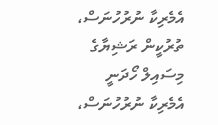އެމެރިކާ ނުރުހުނަސް، ތުރުކީން ރަޝިޔާގެ މިސައިލް ހޯދަނީ
އެމެރިކާ ނުރުހުނަސް،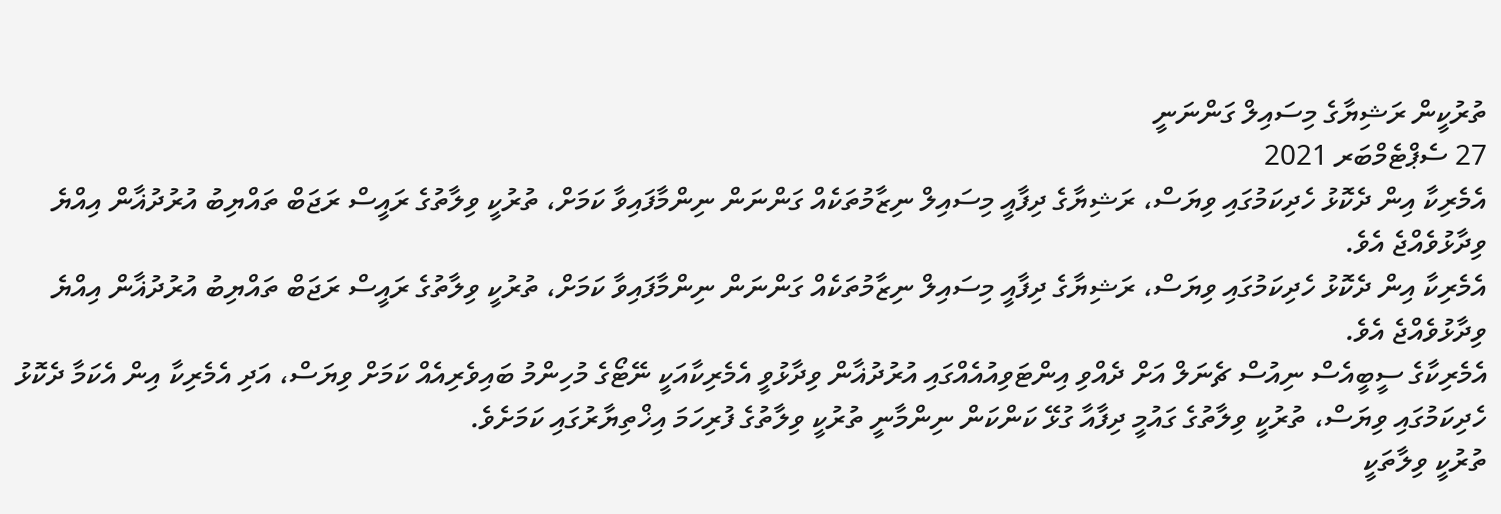ތުރުކީން ރަޝިޔާގެ މިސައިލް ގަންނަނީ
27 ސެޕްޓެމްބަރ 2021
އެމެރިކާ އިން ދެކޮޅު ހެދިކަމުގައި ވިޔަސް، ރަޝިޔާގެ ދިފާއީ މިސައިލް ނިޒާމުތަކެއް ގަންނަން ނިންމާފައިވާ ކަމަށް، ތުރުކީ ވިލާތުގެ ރައީސް ރަޖަބް ތައްޔިބު އުރުދުޣާން އިއްޔެ ވިދާޅުވެއްޖެ އެވެ.
އެމެރިކާ އިން ދެކޮޅު ހެދިކަމުގައި ވިޔަސް، ރަޝިޔާގެ ދިފާއީ މިސައިލް ނިޒާމުތަކެއް ގަންނަން ނިންމާފައިވާ ކަމަށް، ތުރުކީ ވިލާތުގެ ރައީސް ރަޖަބް ތައްޔިބު އުރުދުޣާން އިއްޔެ ވިދާޅުވެއްޖެ އެވެ.
އެމެރިކާގެ ސީބީއެސް ނިއުސް ޗެނަލް އަށް ދެއްވި އިންޓަވިއުއެއްގައި އުރުދުޣާން ވިދާޅުވީ އެމެރިކާއަކީ ނޭޓޯގެ މުހިންމު ބައިވެރިއެއް ކަމަށް ވިޔަސް، އަދި އެމެރިކާ އިން އެކަމާ ދެކޮޅު ހެދިކަމުގައި ވިޔަސް، ތުރުކީ ވިލާތުގެ ގައުމީ ދިފާއާ ގުޅޭ ކަންކަން ނިންމާނީ ތުރުކީ ވިލާތުގެ ފުރިހަމަ އިޚްތިޔާރުގައި ކަމަށެވެ.
ތުރުކީ ވިލާތަކީ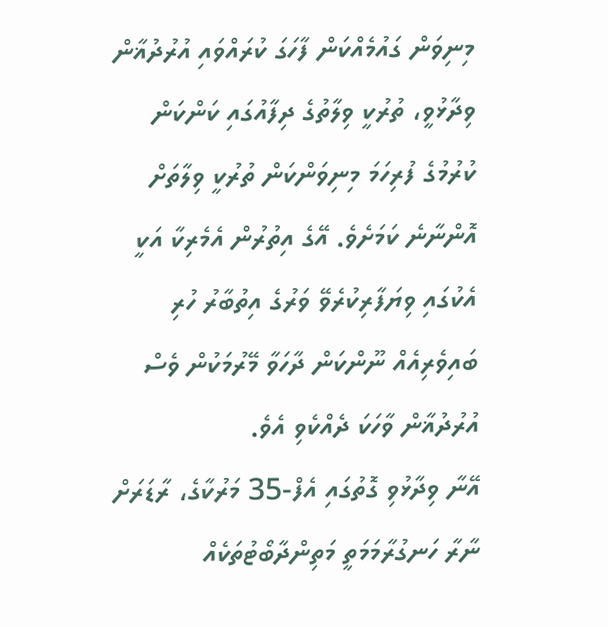މިނިވަން ގައުމެއްކަން ފާހަގަ ކުރައްވައި އުރުދުޣާން ވިދާޅުވީ، ތުރުކީ ވިލާތުގެ ދިފާއުގައި ކަންކަން ކުރުމުގެ ފުރިހަމަ މިނިވަންކަން ތުރުކީ ވިލާތަށް އޮންނާނެ ކަމަށެވެ. އޭގެ އިތުރުން އެމެރިކާ އަކީ އެކުގައި ވިޔަފާރިކުރެވޭ ވަރުގެ އިތުބާރު ހުރި ބައިވެރިއެއް ނޫންކަން ދާހަވާ މޭރުމަކުން ވެސް އުރުދުޣާން ވާހަކަ ދެއްކެވި އެވެ.
އޭނާ ވިދާޅުވި ގޮތުގައި އެފް-35 މަރުކާގެ، ރާޑަރަށް ނާރާ ހަނގުރާމަމަތީ މަތިންދާބޯޓުތަކެއް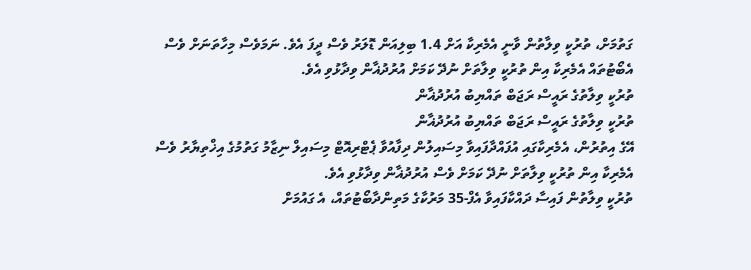ގަތުމަށް، ތުރުކީ ވިލާތުން ވާނީ އެމެރިކާ އަށް 1.4 ބިލިއަން ޑޮލަރު ވެސް ދީފަ އެވެ. ނަމަވެސް މިހާތަނަށް ވެސް އެބޯޓުތައް އެމެރިކާ އިން ތުރުކީ ވިލާތަށް ނުދޭ ކަމަށް އުރުދުޣާން ވިދާޅުވި އެވެ.
ތުރުކީ ވިލާތުގެ ރައީސް ރަޖަބް ތައްޔިބު އުރުދުޣާން
ތުރުކީ ވިލާތުގެ ރައީސް ރަޖަބް ތައްޔިބު އުރުދުޣާން
އޭގެ އިތުރުން، އެމެރިކާގައި އުފައްދާފައިވާ މިސައިލުން ދިފާއުވާ ޕެޓްރިއޮޓް މިސައިލް ނިޒާމު ގަތުމުގެ އިޚްތިޔާރު ވެސް އެމެރިކާ އިން ތުރުކީ ވިލާތަށް ނުދޭ ކަމަށް ވެސް އުރުދުޣާން ވިދާޅުވި އެވެ.
ތުރުކީ ވިލާތުން ފައިސާ ދައްކާފައިވާ އެފް-35 މަރުކާގެ މަތިންދާބޯޓުތައް، އެ ގައުމަށް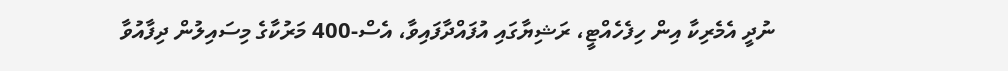ނުދީ އެމެރިކާ އިން ހިފެހެއްޓީ، ރަޝިޔާގައި އުފައްދާފައިވާ، އެސް-400 މަރުކާގެ މިސައިލުން ދިފާއުވާ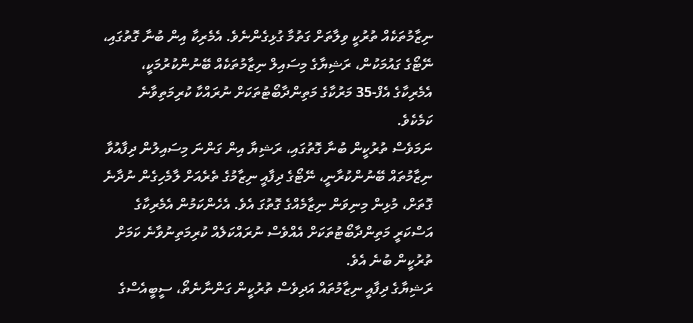ނިޒާމުތަކެއް ތުރުކީ ވިލާތަށް ގަތުމާ ގުޅިގެންނެވެ. އެމެރިކާ އިން ބުނާ ގޮތުގައި، ނޭޓޯގެ ގައުމަކުން، ރަޝިޔާގެ މިސައިލް ނިޒާމުތަކެއް ބޭނުންކުރުމަކީ، އެމެރިކާގެ އެފް-35 މަރުކާގެ މަތިންދާބޯޓުތަކަށް ނުރައްކާ ކުރިމަތިވާނެ ކަމެކެވެ.
ނަމަވެސް ތުރުކީން ބުނާ ގޮތުގައި، ރަޝިޔާ އިން ގަންނަ މިސައިލުން ދިފާއުވާ ނިޒާމުތައް ބޭނުންކުރާނީ، ނޭޓޯގެ ދިފާއީ ނިޒާމުގެ ތެރެއަށް ލާމެހިގެން ނުދާނެ ގޮތަށް، މުޅިން މިނިވަން ނިޒާމެއްގެ ގޮތުގަ އެވެ. އެހެންކަމުން އެމެރިކާގެ އަސްކަރީ މަތިންދާބޯޓުތަކަށް އެއްވެސް ނުރައްކަލެއް ކުރިމަތިނުވާނެ ކަމަށް ތުރުކީން ބުނެ އެވެ.
ރަޝިޔާގެ ދިފާއީ ނިޒާމުތައް އަދިވެސް ތުރުކީން ގަންނާނެތޯ، ސީބީއެސްގެ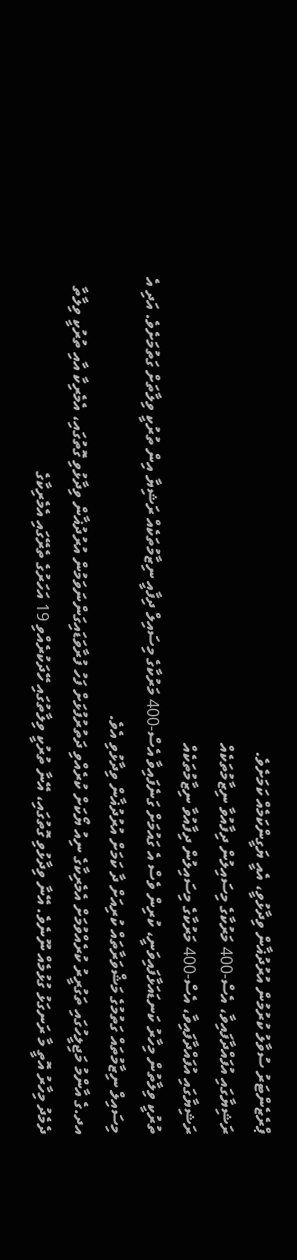ޕްރެޒެންޓަރު ސުވާލު ކުރުމުން އުރުދުޣާން ވިދާޅުވީ، އެއީ ޔަގީންކަމެއް ކަމަށެވެ.
ރަޝިޔާގައި އުފައްދާފައިވާ، އެސް-400 މަރުކާގެ މިސައިލުން ދިފާއުވާ ނިޒާމުތަކެއް
ރަޝިޔާގައި އުފައްދާފައިވާ، އެސް-400 މަރުކާގެ މިސައިލުން ދިފާއުވާ ނިޒާމުތަކެއް
ތުރުކީ ވިލާތުން މިހާރު ކަނޑައަޅާފައިވަނީ، ކުރިން ވެސް އެ ގައުމަށް ގަނެފައިވާ އެސް-400 މަރުކާގެ މިސައިލް ދިފާއީ ނިޒާމުތަކެއް ރަޝިޔާ އިން ތުރުކީ ވިލާތަށް ގަތުމަށެވެ. އަދި އެ މިސައިލް ނިޒާމުތައް ގަތުމުގެ މަޝްވަރާތައް ކުރިއަށް ދާ ކަމަށް އުރުދުޣާން ވިދާޅުވި އެވެ.
އދ.ގެ އާންމު މަޖިލީހުގައި ތަގުރީރު ކުރެއްވުމަށް އެމެރިކާގެ ނިއު ޔޯކަށް ކުރެއްވި ދަތުރުފުޅަށް ފަހު ފުރާވަޑައިގަންނަވަމުން އުރުދުޣާން ވިދާޅުވި ގޮތުގައި، އެމެރިކާ އާއި ތުރުކީ ވިލާތާ ދެމެދު މިހާރު އޮތީ މާ ރަނގަޅު ގުޅުމެއް ނޫނެވެ. އޭނާ ވިދާޅުވި ގޮތުގައި، އޭނާ ތުރުކީ ވިލާތުގައި ހޭދަކުރެއްވި 19 އަހަރުގެ ތެރޭގައި އެމެރިކާގެ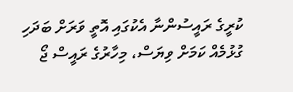ކުރީގެ ރައީސުންނާ އެކުގައި އޮތީ ވަރަށް ބަދަހި ގުޅުމެއް ކަމަށް ވިޔަސް، މިހާރުގެ ރައީސް ޖޯ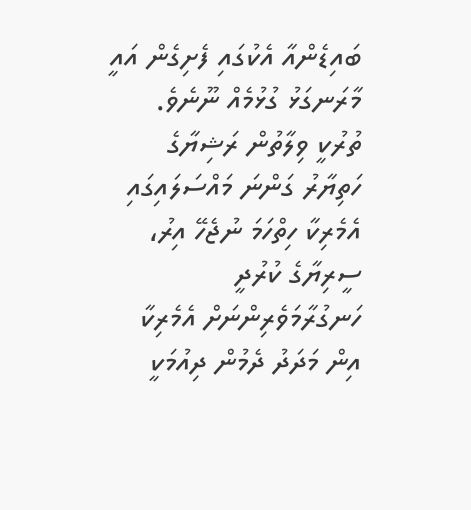ބައިޑެންއާ އެކުގައި ފެށިގެން އައީ މާރަނގަޅު ގުޅުމެއް ނޫނެވެ.
ތުރުކީ ވިލާތުން ރަޝިޔާގެ ހަތިޔާރު ގަންނަ މައްސަލައިގައި އެމެރިކާ ހިތްހަމަ ނުޖެހޭ އިރު، ސީރިޔާގެ ކުރުދީ ހަނގުރާމަވެރިންނަށް އެމެރިކާ އިން މަދަދު ދެމުން ދިއުމަކީ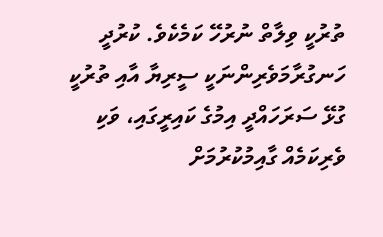ތުރުކީ ވިލާތް ނުރުހޭ ކަމެކެވެ. ކުރުދީ ހަނގުރާމަވެރިންނަކީ ސީރިޔާ އާއި ތުރުކީ ގުޅޭ ސަރަހައްދީ އިމުގެ ކައިރީގައި، ވަކި ވެރިކަމެއް ގާއިމުކުރުމަށް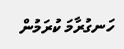ހަނގުރާމަ ކުރަމުން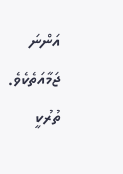އަންނަ ޖަމާއަތެކެވެ. ތުރުކީ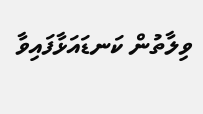ވިލާތުން ކަނޑައަޅާފައިވާ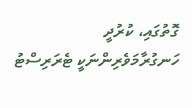ގޮތުގައި، ކުރުދީ ހަނގުރާމަވެރިންނަކީ ޓެރަރިސްޓު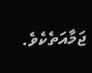ޖަމާއަތެކެވެ.